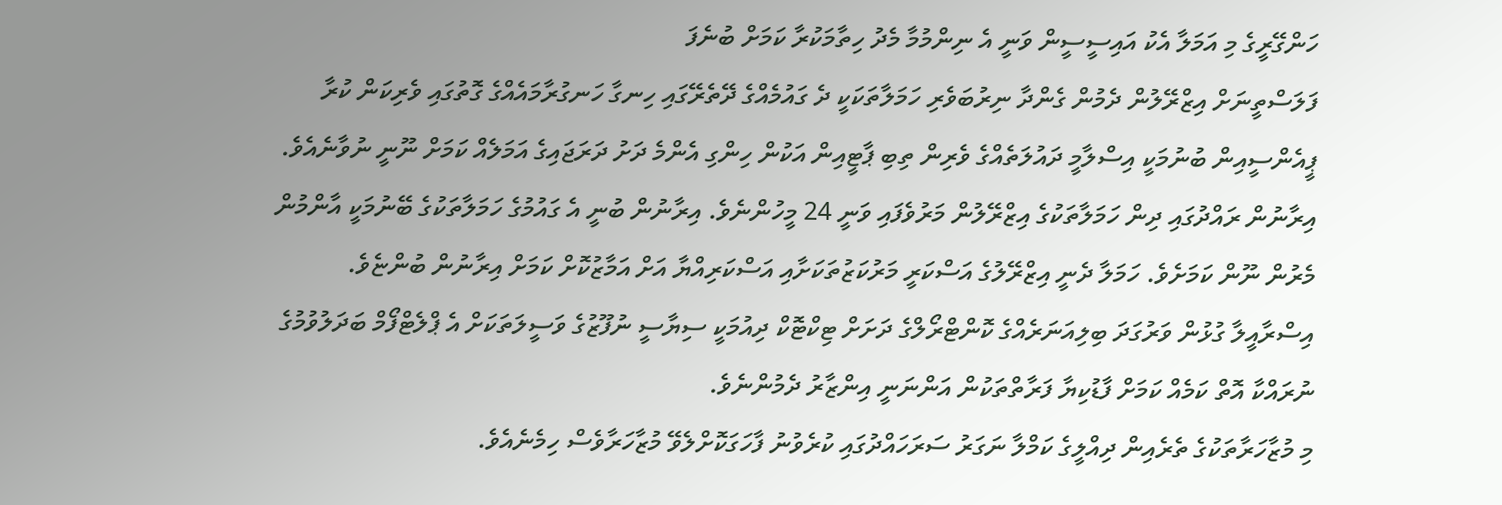ހަންގޭރީގެ މި އަމަލާ އެކު އައިސީސީން ވަނީ އެ ނިންމުމާ މެދު ހިތާމަކުރާ ކަމަށް ބުނެފަ
ފަލަސްތީނަށް އިޒްރޭލުން ދެމުން ގެންދާ ނިރުބަވެރި ހަމަލާތަކަކީ ދެ ގައުމެއްގެ ދޭތެރޭގައި ހިނގާ ހަނގުރާމައެއްގެ ގޮތުގައި ވެރިކަން ކުރާ ޕީއެންސީއިން ބުނުމަކީ އިސްލާމީ ދައުލަތެއްގެ ވެރިން ތިބި ޕާޓީއިން އަކުން ހިންގި އެންމެ ދަށު ދަރަޖައިގެ އަމަލެއް ކަމަށް ނޫނީ ނުވާނެއެވެ.
އިރާނުން ރައްދުގައި ދިން ހަމަލާތަކުގެ އިޒްރޭލުން މަރުވެފައި ވަނީ 24 މީހުންނެވެ. އިރާނުން ބުނީ އެ ގައުމުގެ ހަމަލާތަކުގެ ބޭނުމަކީ އާންމުން މެރުން ނޫން ކަމަށެވެ. ހަމަލާ ދެނީ އިޒްރޭލުގެ އަސްކަރީ މަރުކަޒުތަކަށާއި އަސްކަރިއްޔާ އަށް އަމާޒުކޮށް ކަމަށް އިރާނުން ބުންޏެވެ.
އިސްރާއީލާ ގުޅުން ވަރުގަދަ ބިލިއަނަރެއްގެ ކޮންޓްރޯލްގެ ދަށަށް ޓިކްޓޮކް ދިއުމަކީ ސިޔާސީ ނުފޫޒުގެ ވަސީލަތަކަށް އެ ޕްލެޓްފޯމް ބަދަލުވުމުގެ ނުރައްކާ އޮތް ކަމެއް ކަމަށް ފާޑުކިޔާ ފަރާތްތަކުން އަންނަނީ އިންޒާރު ދެމުންނެވެ.
މި މުޒާހަރާތަކުގެ ތެރެއިން ދިއްލީގެ ކަމްލާ ނަގަރު ސަރަހައްދުގައި ކުރެވުނު ފާހަގަކޮށްލެވޭ މުޒާހަރާވެސް ހިމެނެއެވެ.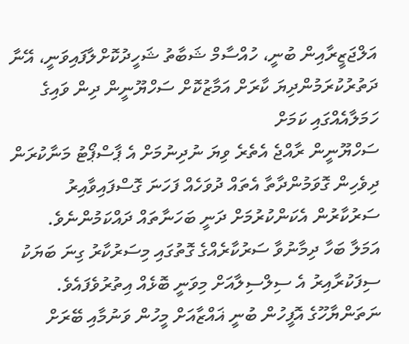އަލްޖަޒީރާއިން ބުނީ، ހުއްސާމް ޝަބާތު ޝަހީދުކޮށްލާފައިވަނީ، އޭނާ ދަތުރުކުރަމުންދިޔަ ކާރަށް އަމާޒުކޮށް ސަހްޔޫނީން ދިން ވައިގެ ހަމަލާއެއްގައި ކަމަށް
ސަހްޔޫނީން ރާއްޖެ އެތެރެ ވިޔަ ނުދިނުމަށް އެ ޕާސްޕޯޓު މަނާކުރަން ދިވެހިން ގޮވަމުންދާތާ އެތައް ދުވަހެއް ފަހަނަ ގޮސްފައިވާއިރު ސަރުކާރުން އެކަންކުރުމަށް ދަނީ ބަހަނާތައް ދައްކަމުންނެވެ.
އަމަލާ ބަހާ ދިމާނުވާ ސަރުކާރެއްގެ ގޮތުގައި މިސަރުކާރު ގިނަ ބަޔަކު ސިފަކުރާއިރު އެ ސިލްސިލާއަށް މިވަނީ ބޮޅެއް އިތުރުވެފައެވެ.
ނަތަންޔާހޫގެ އޮފީހުން ބުނީ ޣައްޒާއަށް މީހުން ވަނުމާއި ބޭރަށް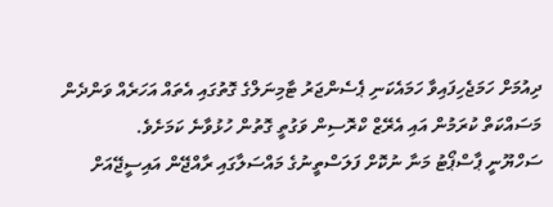ދިއުމަށް ހަމަޖެހިފައިވާ ހަމައެކަނި ޕެސެންޖަރު ޓާމިނަލްގެ ގޮތުގައި އެތައް އަހަރެއް ވަންދެން މަސައްކަތް ކުރަމުން އައި އެރޭޒް ކްރޮސިން ވަގުތީ ގޮތުން ހުޅުވާނެ ކަމަށެވެ.
ސަހްޔޫނީ ޕާސްޕޯޓު މަނާ ނުކޮށް ފަލަސްތީނުގެ މައްސަލާގައި ރާއްޖޭން އައިސީޖޭއަށް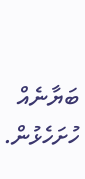ބަޔާނެއް ހުށަހެޅުން.